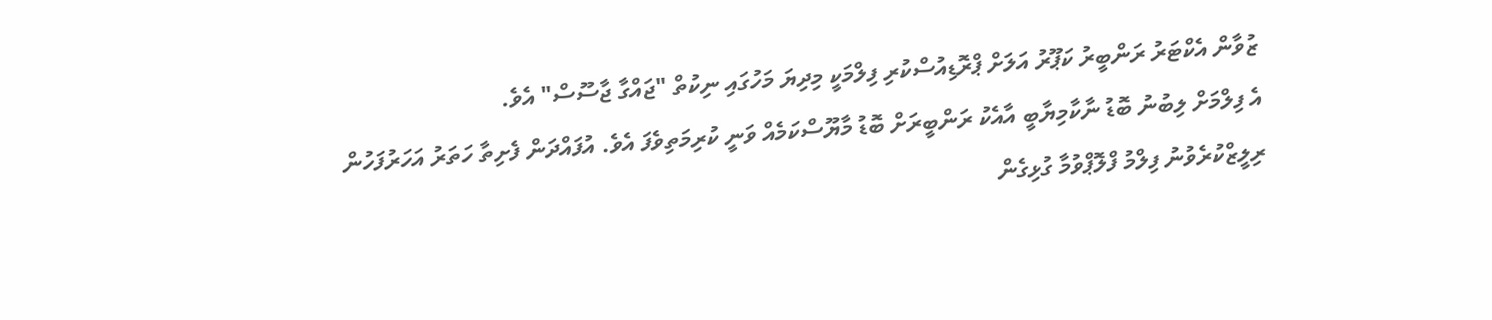ޒުވާން އެކްޓަރު ރަންބީރު ކަޕޫރު އަލަށް ޕްރޮޑިއުސްކުރި ފިލްމަކީ މިދިޔަ މަހުގައި ނިކުތް "ޖައްގާ ޖާސޫސް" އެވެ.
އެ ފިލްމަށް ލިބުނު ބޮޑު ނާކާމިޔާބީ އާއެކު ރަންބީރަށް ބޮޑު މާޔޫސްކަމެއް ވަނީ ކުރިމަތިވެފަ އެވެ. އުފައްދަން ފެށިތާ ހަތަރު އަހަރުފަހުން ރިލީޒްކުރެވުނު ފިލްމު ފްލޮޕްވުމާ ގުޅިގެން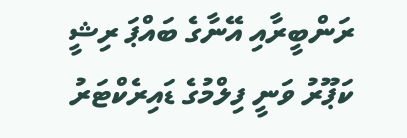ރަންބީރާއި އޭނާގެ ބައްޕަ ރިޝީ ކަޕޫރު ވަނީ ފިލްމުގެ ޑައިރެކްޓަރު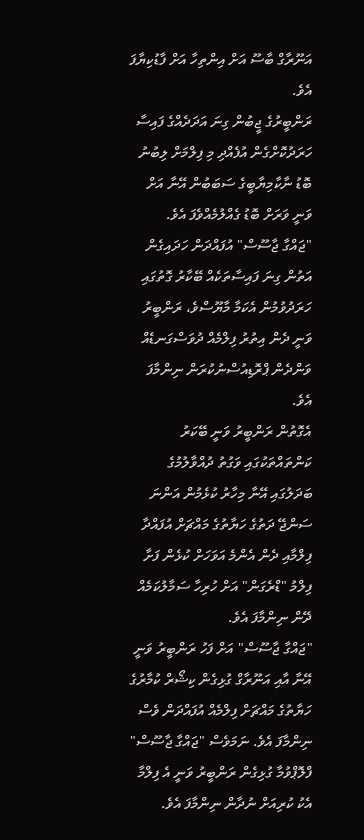އަނޫރާގް ބާސޫ އަށް އިންތިހާ އަށް ފާޑުކިޔާފަ އެވެ.
ރަންބީރުގެ ޖީބުން ގިނަ އަދަދެއްގެ ފައިސާ ހަރަދުކޮށްގެން އުފެއްދި މި ފިލްމަށް ލިބުނު ބޮޑު ނާކާމިޔާބީގެ ސަބަބުން އޭނާ އަށް ވަނީ ވަރަށް ބޮޑު ގެއްލުމެއްވެފަ އެވެ.
"ޖައްގާ ޖާސޫސް" އުފައްދަން ހަދައިގެން އަތުން ގިނަ ފައިސާތަކެއް ބޭކާރު ގޮތުގައި ހަރަދުވުމުން އެކަމާ މާޔޫސްވެ، ރަންބީރު ވަނީ ދެން އިތުރު ފިލްމެއް ދުވަސްގަނޑެއް ވަންދެން ޕްރޮޑިއުސްނުކުރަން ނިންމާފަ އެވެ.
އެގޮތުން ރަންބީރު ވަނީ ބޭކަރު ކަންތައްތަކުގައި ވަގުތު ދުއްވާލުމުގެ ބަދަލުގައި އޭނާ މިހާރު ކުޅެމުން އަންނަ ސަންޖޭ ދަތުގެ ހަޔާތުގެ މައްޗަށް އުފައްދާ ފިލްމާއި ދެން އެންމެ އަވަހަށް ކުޅެން ފަށާ ފިލްމު "ޑްރެގަން" އަށް ހުރިހާ ސަމާލުކަމެއް ދޭން ނިންމާފަ އެވެ.
"ޖައްގާ ޖާސޫސް" އަށް ފަހު ރަންބީރު ވަނީ އޭނާ އާއި އަނޫރާގް ގުޅިގެން ކިޝޯރް ކުމާރުގެ ހަޔާތުގެ މައްޗަށް ފިލްމެއް އުފައްދަން ވެސް ނިންމާފަ އެވެ. ނަމަވެސް "ޖައްގާ ޖާސޫސް" ފްލޮޕްވުމާ ގުޅިގެން ރަންބީރު ވަނީ އެ ފިލްމާ އެކު ކުރިއަށް ނުދާން ނިންމާފަ އެވެ.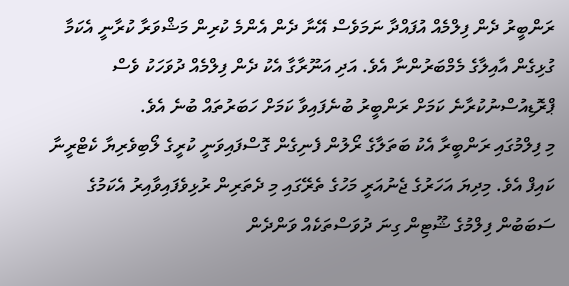ރަންބީރު ދެން ފިލްމެއް އުފައްދާ ނަމަވެސް އޭނާ ދެން އެންމެ ކުރިން މަޝްވަރާ ކުރާނީ އެކަމާ ގުޅިގެން އާއިލާގެ މެމްބަރުންނާ އެވެ. އަދި އަނޫރާގާ އެކު ދެން ފިލްމެއް ދުވަހަކު ވެސް ޕްރޮޑިއުސްނުކުރާނެ ކަމަށް ރަންބީރު ބުނެފައިވާ ކަމަށް ހަބަރުތައް ބުނެ އެވެ.
މި ފިލްމުގައި ރަންބީރާ އެކު ބަތަލާގެ ރޯލުން ފެނިގެން ގޮސްފައިވަނީ ކުރީގެ ލޯބިވެރިޔާ ކެޓްރީނާ ކައިފް އެވެ. މިދިޔަ އަހަރުގެ ޖެނުއަރީ މަހުގެ ތެރޭގައި މި ދެތަރިން ރުޅިވެފައިވާއިރު އެކަމުގެ ސަބަބުން ފިލްމުގެ ޝޫޓިން ގިނަ ދުވަސްތަކެއް ވަންދެން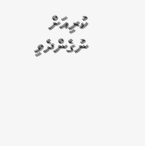ކުރިއަށް ނުގެންދެވި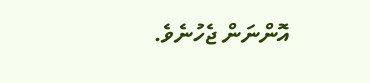އޮންނަން ޖެހުނެވެ.